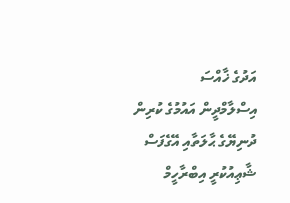އަދުގެ ޚާއްސަ
އިސްލާމްދީން އައުމުގެ ކުރިން ދުނިޔޭގެ ޙާލަތާއި އޭގެފަސް
ޝާޢިއުކުރީ އިބްރާހީމް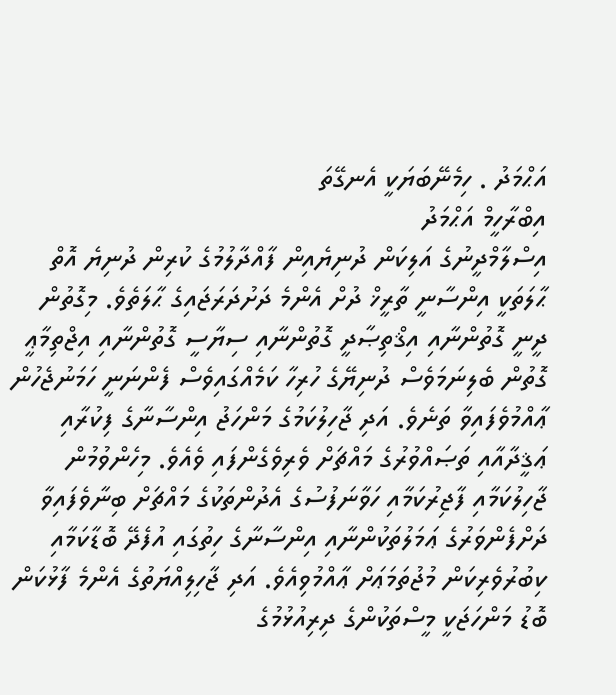އަޙްމަދު . ހިމެނޭބަޔަކީ އެނގޭތަ
އިބްރާހީމް އަޙްމަދު
އިސްލާމްދީނުގެ އަލިކަން ދުނިޔެއިން ފާއްދާލުމުގެ ކުރިން ދުނިޔެ އޮތް ޙާލަތަކީ އިންސާނީ ތާރީޚް ދުށް އެންމެ ދަށުދަރަޖައިގެ ޙާލަތެވެ. މިގޮތުން ދީނީ ގޮތުންނާއި އިޤްތިޞާދީ ގޮތުންނާއި ސިޔާސީ ގޮތުންނާއި އިޖްތިމާޢީ ގޮތުން ބެލިނަމަވެސް ދުނިޔޭގެ ހުރިހާ ކަމެއްގައިވެސް ފެންނަނީ ހަމަނުޖެހުން ޢާއްމުވެފައިވާ ތަނެވެ. އަދި ޖާހިލުކަމުގެ މަންހަޖު އިންސާނާގެ ފިކުރާއި ޢަޤީދާއާއި ތަޞައްވުރުގެ މައްޗަށް ވެރިވެގެންފައި ވެއެވެ. މިހެންވުމުން ޖާހިލުކަމާއި ފާޖިރުކަމާއި ހަވާނަފުސުގެ އެދުންތަކުގެ މައްޗަށް ބިނާވެފައިވާ ދަށްފެންވަރުގެ ޢަމަލުތަކުންނާއި އިންސާނާގެ ހިތުގައި އުފެދޭ ބޮޑާކަމާއި ކިބުރުވެރިކަން މުޖުތަމަޢަށް ޢާއްމުވިއެވެ. އަދި ޖާހިލިއްޔަތުގެ އެންމެ ފާޅުކަން ބޮޑު މަންހަޖަކީ މީސްތަކުންގެ ދިރިއުޅުމުގެ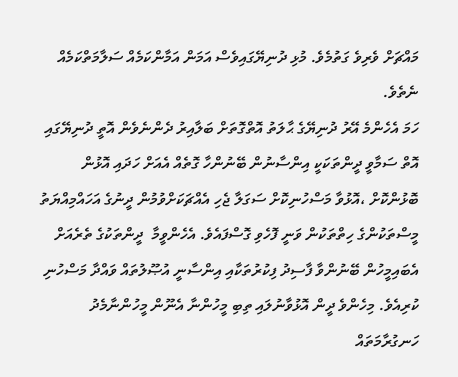މައްޗަށް ވެރިވެ ގަތުމެވެ. މުޅި ދުނިޔޭގައިވެސް އަމަން އަމާންކަމެއް ސަލާމަތްކަމެއް ނެތެވެ.
ހަމަ އެހެންމެ އޭރު ދުނިޔޭގެ ޙާލަތު އޮތްގޮތަށް ބަލާއިރު ދެންނެވެން އޮތީ ދުނިޔޭގައި އޮތް ސަމާވީ ދީންތަކަކީ އިންސާނުން ބޭނުންހާ ގޮތެއް އެއަށް ހަދައި އޮޅުން ބޮޅުންކޮށް ،އޮޅުވާ މަސްހުނިކޮށް ސަގަލާ ޖެހި އެއްޗަކަށްވުމުން ދީނުގެ އަހައްމިއްޔަތު މީސްތަކުންގެ ހިތްތަކުން ވަނީ ފޮހެވި ގޮސްފައެވެ. އެހެންވީމާ  ދީންތަކުގެ ތެރެއަށް އެބައިމީހުން ބޭނުންވާ ފާސިދު ފިކުރުތަކާއި އިންސާނީ އުޞޫލުތައް ވައްދާ މަސްހުނި ކުރިއެވެ. މިހެންވެ ދީން އޮޅުވާނުލައި ތިބި މީހުންނާ އެނޫން މީހުންނާމެދު ހަނގުރާމަތައް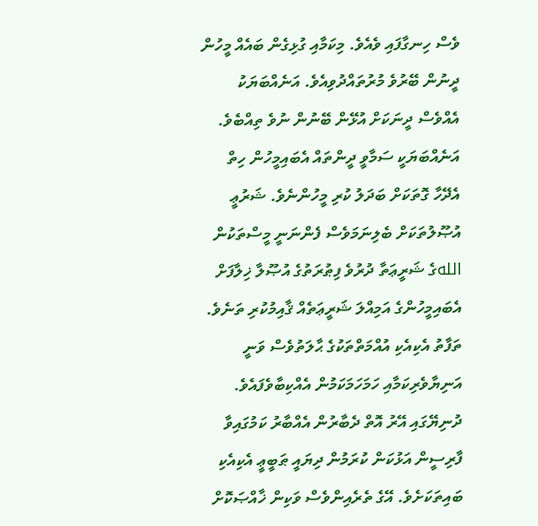ވެސް ހިނގާފައި ވެއެވެ. މިކަމާއި ގުޅިގެން ބައެއް މީހުން ދީނުން ބޭރުވެ މުރުތައްދުވިއެވެ. އަނެއްބަޔަކު އެއްވެސް ދީނަކަށް އުޅޭން ބޭނުން ނުވެ ތިއްބެވެ.  އަނެއްބަޔަކީ ސަމާވީ ދީންތައް އެބައިމީހުން ހިތް އެދޭހާ ގޮތަކަށް ބަދަލު ކުރި މީހުންނެވެ. ޝަރުޢީ އުޞޫލުތަކަށް ބެލިނަމަވެސް ފެންނަނީ މީސްތަކުން اللهގެ ޝަރީޢަތާ ދުރުވެ ފިޠުރަތުގެ އުޞޫލާ ޚިލާފަށް އެބައިމީހުންގެ އަމިއްލަ ޝަރީޢަތެއް ޤާއިމުކުރި ތަނެވެ.
ތަފާތު އެކިއެކި އުއްމަތްތަކުގެ ޙާލަތުވެސް ވަނީ އަނިޔާވެރިކަމާއި ހަމަހަމަކަމުން އެއްކިބާވެފައެވެ.  ދުނިޔޭގައި އޭރު އޮތް ދެބާރުން އެއްބާރު ކަމުގައިވާ ފާރިސީން އަޅުކަން ކުރަމުން ދިޔައީ ޠަބީޢީ އެކިއެކި ބައިތަކަށެވެ. އޭގެ ތެރެއިންވެސް ވަކިން ޚާއްޞަކޮށް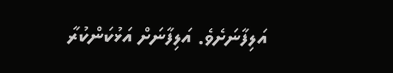އަލިފާނަށެވެ. އަލިފާނަށް އަޅުކަންކުރާ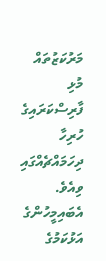މަރުކަޒުތައް މުޅި ފާރިސްކަރައިގެ ހުރިހާ ދިހަމައްޗެއްގައި ވިއެވެ. އެބައިމީހުންގެ އަޅުކަމުގެ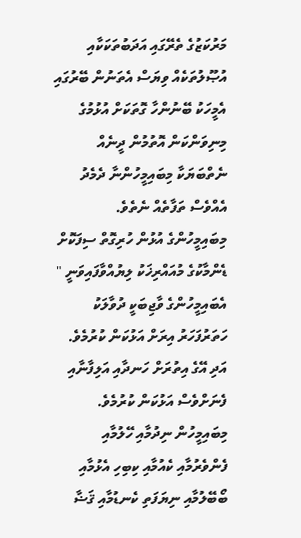މަރުކަޒުގެ ތެރޭގައި އަދަބުތަކަކާއި އުޞޫލުތަކެއް ވިޔަސް އެތަނުން ބޭރުގައި އެމީހަކު ބޭނުންހާ ގޮތަކަށް އުޅުމުގެ މިނިވަންކަން އޮތުމުން ދީނެއް ނެތްބަޔަކާ މިބައިމީހުންނާ ދެމެދު އެއްވެސް ތަފާތެއް ނެތެވެ. މިބައިމީހުންގެ އުޅުން ހުރިގޮތް ސިފަކޮށް ޑެންމާކުގެ މުއައްރިޚަކު ލިޔުއްވާފައިވަނީ " އެބައިމީހުންގެ ވާޖިބަކީ ދުވާލަކު ހަތަރުފަހަރު އިރަށް އަޅުކަން ކުރުމެވެ.  އަދި އޭގެ އިތުރަށް ހަނދާއި އަލިފާނާއި ފެނަށްވެސް އަޅުކަން ކުރުމެވެ. މިބައިމީހުން ނިދުމާއި ހޭލުމާއި ފެންވެރުމާއި ކެއުމާއި ކިބިހި އެޅުމާއި ބޯބޭލުމާއި ނިޔަފަތި ކެނޑުމާއި ޤަޟާ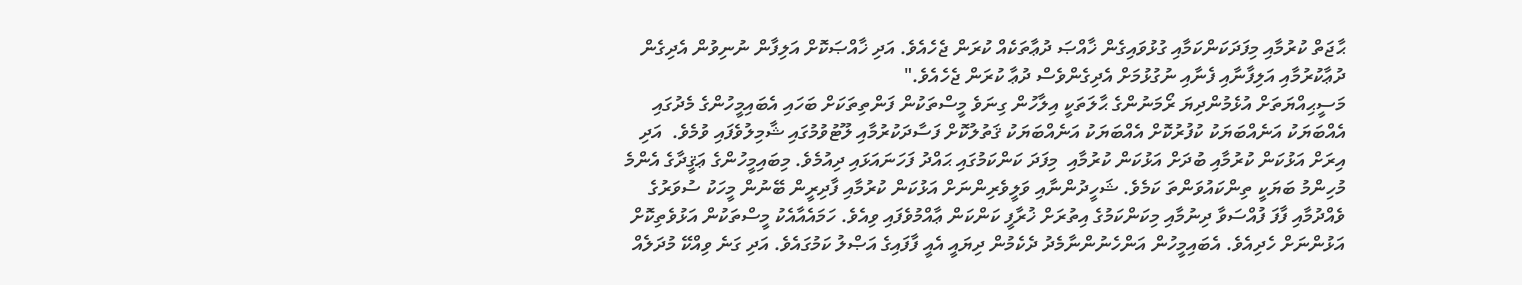ޙާޖަތް ކުރުމާއި މިފަދަކަންކަމާއި ގުޅުވައިގެން ޚާއްޞަ ދުޢާތަކެއް ކުރަން ޖެހެއެވެ. އަދި ޚާއްޞަކޮށް އަލިފާން ނުނިވުން އެދިގެން ދުޢާކުރުމާއި އަލިފާނާއި ފެނާއި ނުގުޅުމަށް އެދިގެންވެސް ދުޢާ ކުރަން ޖެހެއެވެ."
މަސީޙިއްޔަތަށް އުޅެމުންދިޔަ ރޯމަނުންގެ ޙާލަތަކީ އިލާހުން ގިނަވެ މީސްތަކުން ފަންތިތަކަށް ބަހައި އެބައިމީހުންގެ މެދުގައި އެއްބަޔަކު އަނެއްބަޔަކު ކުފުރުކޮށް އެއްބަޔަކު އަނެއްބަޔަކު ޤަތުލުކޮށް ފަސާދަކުރުމާއި ލޫޓުވުމުގައި ޝާމިލުވެފައި ވުމެވެ.  އަދި އިރަށް އަޅުކަން ކުރުމާއި ބުދަށް އަޅުކަން ކުރުމާއި  މިފަދަ ކަންކަމުގައި ޙައްދު ފަހަނައަޅައި ދިއުމެވެ. މިބައިމީހުންގެ ޢަޤީދާގެ އެންމެ މުހިންމު ބަޔަކީ ތިންކައުވަންތަ ކަމެވެ. ޝަހީދުންނާއި ވަލީވެރިންނަށް އަޅުކަން ކުރުމާއި ފާދިރީން ބޭނުން މީހަކު ސުވަރުގެ ވެއްދުމާއި ފާފަ ފުއްސަވާ ދިނުމާއި މިކަންކަމުގެ އިތުރަށް ޚުރާފީ ކަންކަން ޢާއްމުވެފައި ވިއެވެ. ހަމައެއާއެކު މީސްތަކުން އަޅުވެތިކޮށް އަޅުންނަށް ހެދިއެވެ. އެބައިމީހުން އަންހެނުންނާމެދު ދެކެމުން ދިޔައީ އެއީ ފާފައިގެ އަޞްލު ކަމުގައެވެ. އަދި ގަނެ ވިއްކޭ މުދަލެއް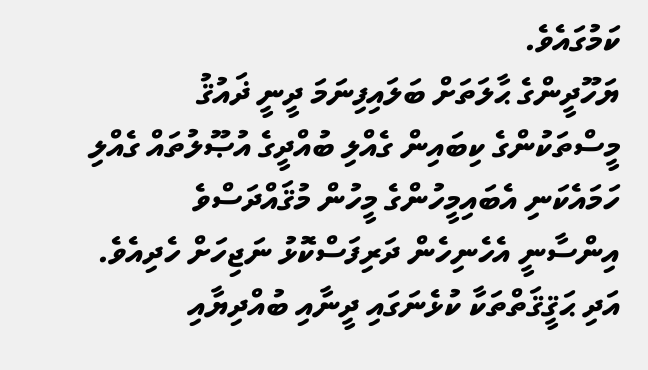ކަމުގައެވެ.
ޔަހޫދީންގެ ޙާލަތަށް ބަލައިފިނަމަ ދީނީ ޛައުޤު މީސްތަކުންގެ ކިބައިން ގެއްލި ބުއްދީގެ އުޞޫލުތައް ގެއްލި  ހަމައެކަނި އެބައިމީހުންގެ މީހުން މުޤައްދަސްވެ އިންސާނީ އެހެނިހެން ދަރިފަސްކޮޅު ނަޖިހަށް ހެދިއެވެ. އަދި ޙަޤީޤަތްތަކާ ކުޅެނަގައި ދީނާއި ބުއްދިޔާއި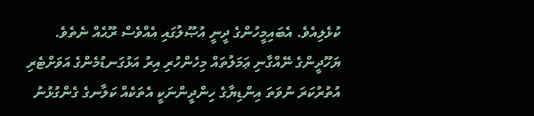ކުޅެލިއެވެ. އެބައިމީހުންގެ ދީނީ އުޞޫލުގައި އެއްވެސް ރޫޙެއް ނެތެވެ.  ޔަހޫދީންގެ ނޭއްގާނި ޢަމަލުތައް މިހެންހުރި އިރު އަޅުގަނޑުމެންގެ އަވަށްޓެރި އުތުރުކަރަ ނުވަތަ އިންޑިޔާގެ ހިންދީންނަކީ އެތަކެއް ކަލާނގެ ގެންގުޅުނު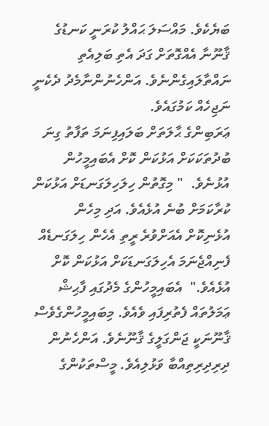ބަޔެކެވެ. މައްސަލަ ޙައްލު ކުރަނީ ކަނޑުގެ ޤާނޫނާ އެއްގޮތަށް ގަދަ އެތި ބަލިއެތި ނައްތާލައިގެންނެވެ. އަންހެނުންނާމެދު ދެކެނީ ނަޖިހެއް ކަމުގައެވެ.
ޢަރަބިންގެ ޙާލަތަށް ބަލައިފިނަމަ ތަފާތު ގިނަ ބުދުތަކަކަށް އަޅުކަން ކޮށް އެބައިމީހުން އުޅުނެވެ.  " މިގޮތުން ހިލަހިލަގަނޑަށް އަޅުކަން ކުރާކަމަށް ބުނެ އުޅެއެވެ. އަދި މިހެން އުޅެނިކޮށް އެއަށްވުރެ ރީތި އެހެން ހިލަގަނޑެއް ފެނިއްޖެނަމަ އެހިލަގަނޑަކަށް އަޅުކަން ކޮށް އުޅެއެވެ."  އެބައިމީހުންގެ މެދުގައި ފާޙިޝް ޢަމަލުތައް ފެތުރިފައި ވެއެވެ. މިބައިމީހުންގެވެސް ޤާނޫނަކީ ޖަންގަލީގެ ޤާނޫނެވެ. އަންހެނުން ދިރިދިރިތިއްބާ ވަޅުލިއެވެ. މީސްތަކުންގެ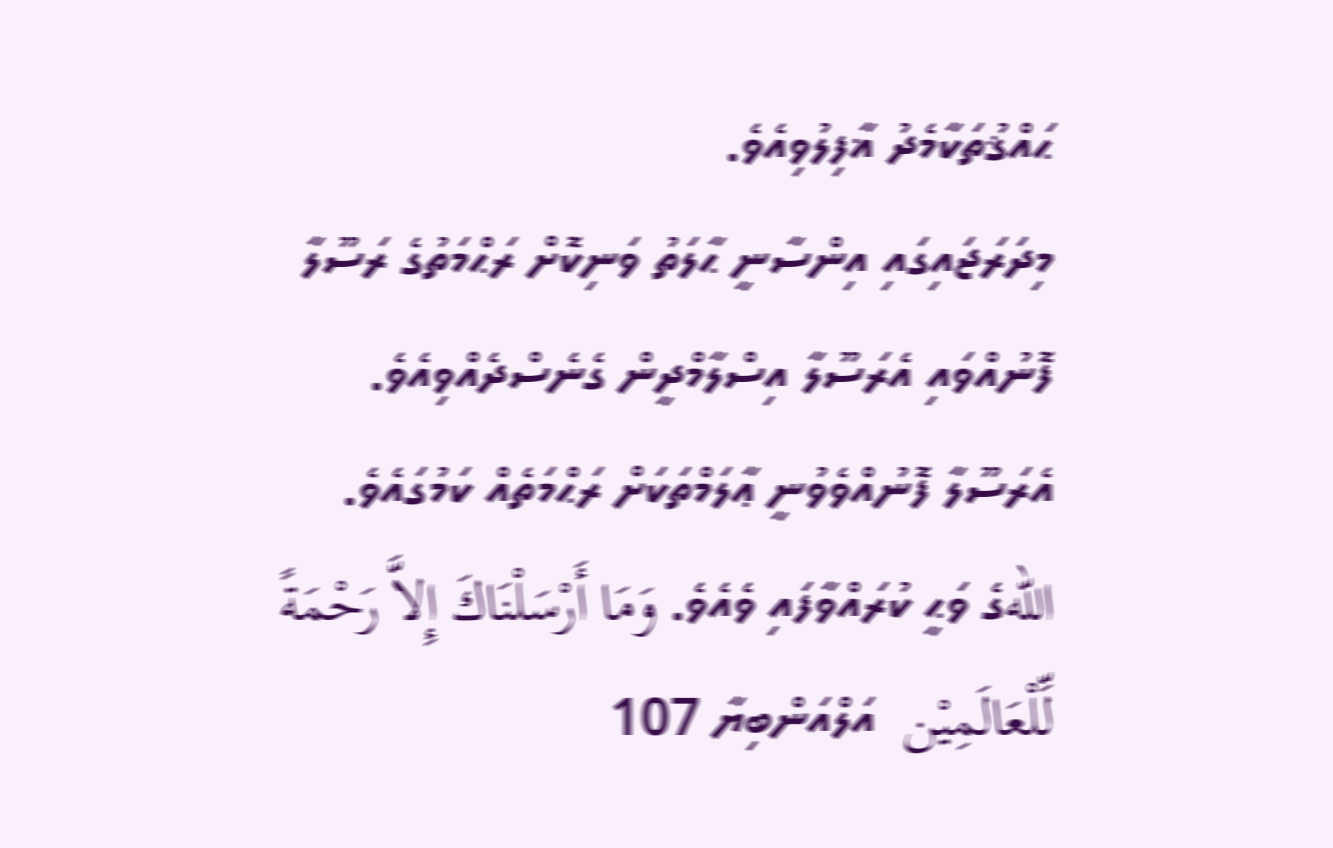ޙައްޤުތަކާމެދު ޣާފިލުވިއެވެ.
މިދަރަޖައިގައި އިންސާނީ ޙާލަތު ވަނިކޮށް ރަޙްމަތުގެ ރަސޫލާ ފޮނުއްވައި އެރަސޫލާ އިސްލާމްދީން ގެނެސްދެއްވިއެވެ. އެރަސޫލާ ފޮނުއްވެވުނީ ޢާލަމްތަކަށް ރަޙްމަތެއް ކަމުގައެވެ. اللهގެ ވަޙީ ކުރައްވާފައި ވެއެވެ. وَمَا أَرْسَلْنَاكَ إِلاَّ رَحْمَةً لِّلْعَالَمِيْن  އަލްއަންބިޔާ 107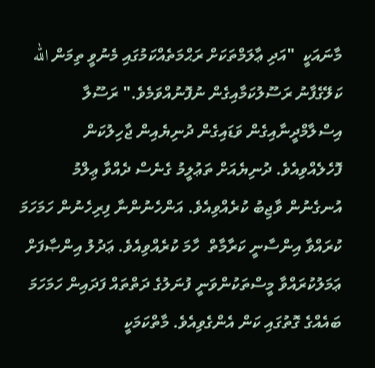މާނައަކީ  "އަދި ޢާލަމްތަކަށް ރަޙްމަތެއްކަމުގައި މެނުވީ ތިމަން الله ކަލޭގެފާނު ރަސޫލުކަމާއިގެން ނުފޮނުއްވަމެވެ." ރަސޫލާ އިސްލާމްދީނާއިގެން ވަޑައިގެން ދުނިޔެއިން ޖާހިލުކަން ފޮހެލެއްވިއެވެ. ދުނިޔެއަށް ތަޢުލީމު ގެނެސް ދެއްވާ ޢިލްމު އުނގެނުން ވާޖިބު ކުރެއްވިއެވެ. އަންހެނުންނާ ފިރިހެނުން ހަމަހަމަ ކުރައްވާ އިންސާނީ ކަރާމާތް  ހާމަ ކުރެއްވިއެވެ. ޢަދުލު އިންޞާފަށް ޢަމަލުކުރައްވާ މީސްތަކުންވަނީ ފުނަލުގެ ދަތްތައް ފަދައިން ހަމަހަމަ  ބައެއްގެ ގޮތުގައި ކަން އެންގެވިއެވެ. މާތްކަމަކީ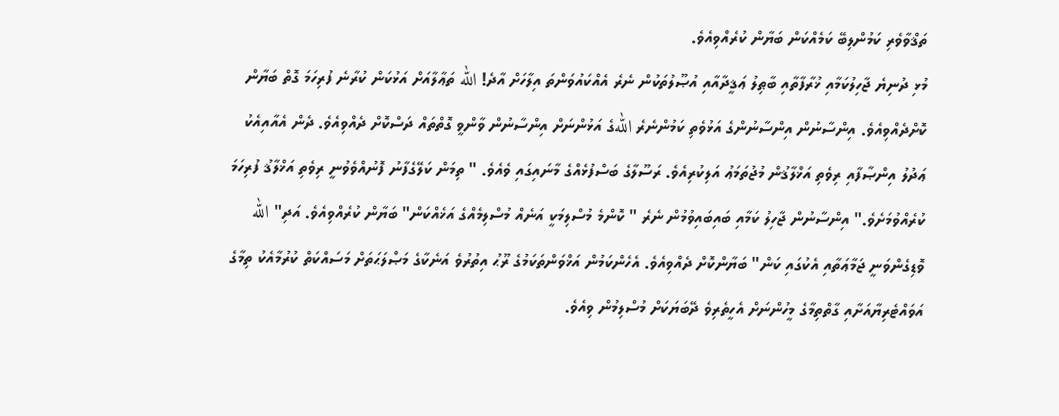ތަޤްވާވެރި ކަމުންލިބޭ ކަމެއްކަން ބަޔާން ކުރެއްވިއެވެ.
މުޅި ދުނިޔެ ޖާހިލުކަމާއި ޚުރާފާތާއި ބާޠިލު ޢަޤީދާއާއި އުޞޫލުތަކުން ނެރެ އެއްކައުވަންތަ އިލާހަށް އާދެ! الله ތަޢާލާއަށް އަޅުކަން ކުރާނެ ފުރިހަމަ ގޮތް ބަޔާން ކޮށްދެއްވިއެވެ. އިންސާނުން އިންސާނުންގެ އަޅުވެތި ކަމުންނެރެ اللهގެ އަޅުންނަށް އިންސާނުން ވާންވީ ގޮތްތައް ދަސްކޮށް ދެއްވިއެވެ. ދެން އެއާއިއެކު ޢަދުލު އިންޞާފާއި ރިވެތި އަޚްލާޤުން މުޖުތަމަޢު އަލިކުރިއެވެ. ރަސޫލާގެ ބަސްފުޅެއްގެ މާނައިގައި ވެއެވެ. " ތިމަން ކަލޭގެފާނު ފޮނުއްވެވުނީ ރިވެތި އަޚްލާޤު ފުރިހަމަ ކުރެއްވުމަށެވެ." އިންސާނުން ޖާހިލު ކަމާއި ބައިބައިވުމުން ނެރެ " ކޮންމެ މުސްލިމަކީ އަނެއް މުސްލިމެއްގެ އަޚެއްކަން" ބަޔާން ކުރެއްވިއެވެ. އަދި" الله ވޮޑިގެންވަނީ ޖަމާޢަތާއި އެކުގައި ކަން" ބަޔާންކޮށް ދެއްވިއެވެ. އެހެންކަމުން އަޚްވަންތަކަމުގެ ރޫޙު އިތުރުވެ އަނެކާގެ މަޞްލަޙަތަށް މަސައްކަތް ކުރުމާއެކު ތިމާގެ އަވައްޓެރިޔާއަށާއި ގާތްތިމާގެ މީހުންނަށް އެހީތެރިވެ ދޭބަޔަކަށް މުސްލިމުން ވިއެވެ.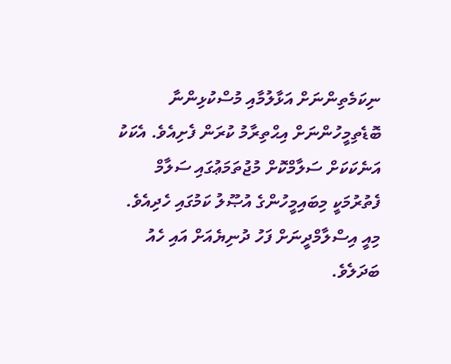ނިކަމެތިންނަށް އަޅާލުމާއި މުސްކުޅިންނާ ބޮޑެތިމީހުންނަށް އިޙްތިރާމު ކުރަން ފެށިއެވެ. އެކަކު އަނެކަކަށް ސަލާމްކޮށް މުޖުތަމަޢުގައި ސަލާމް ފެތުރުމަކީ މިބައިމީހުންގެ އުޞޫލު ކަމުގައި ހެދިއެވެ. މިއީ އިސްލާމްދީނަށް ފަހު ދުނިޔެއަށް އައި ހެއު ބަދަލެވެ.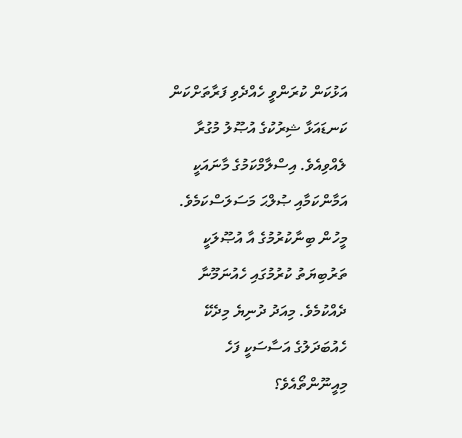އަޅުކަން ކުރަންވީ ހެއްދެވި ފަރާތަށްކަން ކަނޑައަޅާ ޝިރުކުގެ އުޞޫލު މުގުރާ ލެއްވިއެވެ. އިސްލާމްކަމުގެ މާނައަކީ އަމާންކަމާއި ޞުލްޙަ މަސަލަސްކަމެވެ. މީހުން ބިނާކުރުމުގެ އާ އުޞޫލަކީ ތަރުބިޔަތު ކުރުމުގައި ހެއުނަމޫނާ  ދެއްކުމެވެ. މިއަދު ދުނިޔެ މިދެކޭ ހެއުބަދަލުގެ އަސާސަކީ ފަހެ މިއީނޫންތޯއެވެ؟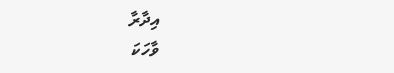އިދާރާ
ވާހަކަ